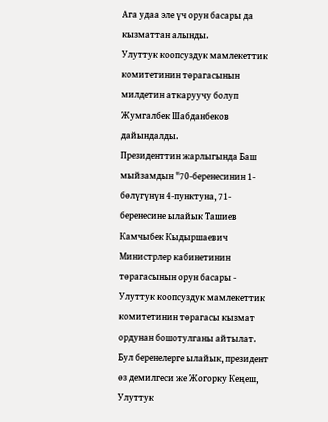Ага удаа эле үч орун басары да кызматтан алынды.
Улуттук коопсуздук мамлекеттик комитетинин төрагасынын милдетин аткаруучу болуп Жумгалбек Шабданбеков дайындалды.
Президенттин жарлыгында Баш мыйзамдын "70-беренесинин 1-бөлүгүнүн 4-пунктуна, 71-беренесине ылайык Ташиев Камчыбек Кыдыршаевич Министрлер кабинетинин төрагасынын орун басары - Улуттук коопсуздук мамлекеттик комитетинин төрагасы кызмат ордунан бошотулганы айтылат.
Бул беренелерге ылайык, президент өз демилгеси же Жогорку Кеңеш, Улуттук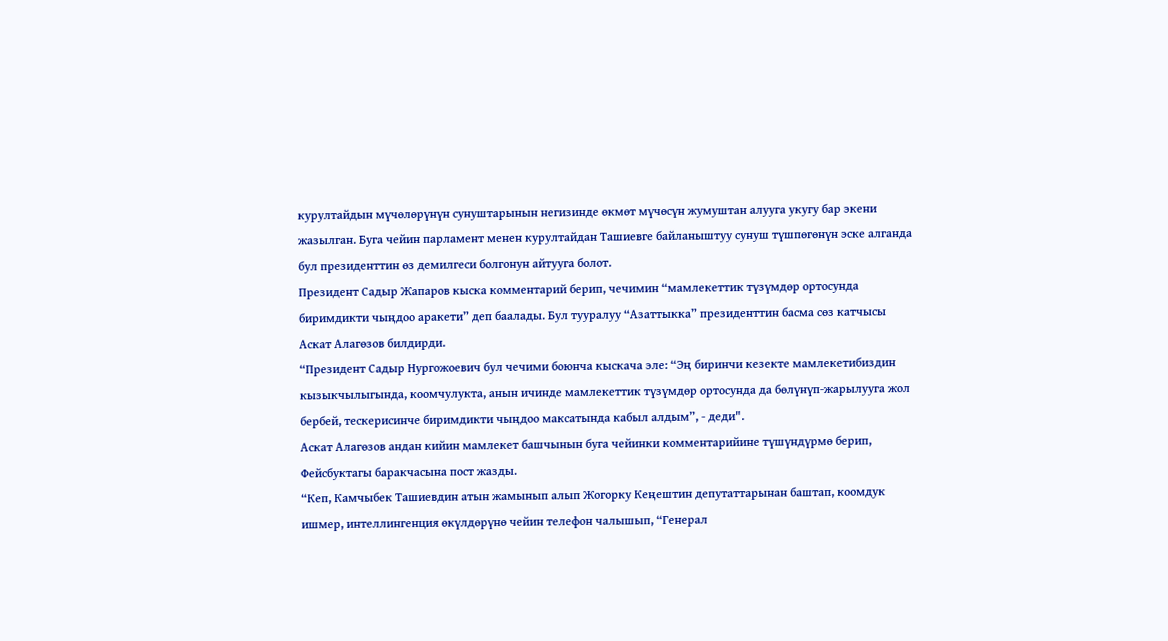курултайдын мүчөлөрүнүн сунуштарынын негизинде өкмөт мүчөсүн жумуштан алууга укугу бар экени жазылган. Буга чейин парламент менен курултайдан Ташиевге байланыштуу сунуш түшпөгөнүн эске алганда бул президенттин өз демилгеси болгонун айтууга болот.
Президент Садыр Жапаров кыска комментарий берип, чечимин “мамлекеттик түзүмдөр ортосунда биримдикти чыңдоо аракети” деп баалады. Бул тууралуу “Азаттыкка” президенттин басма сөз катчысы Аскат Алагөзов билдирди.
“Президент Садыр Нургожоевич бул чечими боюнча кыскача эле: “Эң биринчи кезекте мамлекетибиздин кызыкчылыгында, коомчулукта, анын ичинде мамлекеттик түзүмдөр ортосунда да бөлүнүп-жарылууга жол бербей, тескерисинче биримдикти чыңдоо максатында кабыл алдым”, - деди".
Аскат Алагөзов андан кийин мамлекет башчынын буга чейинки комментарийине түшүндүрмө берип, Фейсбуктагы баракчасына пост жазды.
“Кеп, Камчыбек Ташиевдин атын жамынып алып Жогорку Кеңештин депутаттарынан баштап, коомдук ишмер, интеллингенция өкүлдөрүнө чейин телефон чалышып, “Генерал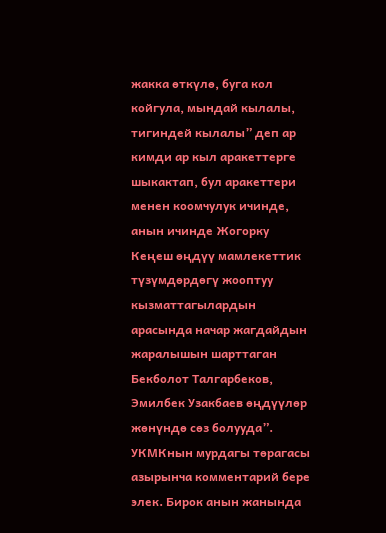жакка өткүлө, буга кол койгула, мындай кылалы, тигиндей кылалы” деп ар кимди ар кыл аракеттерге шыкактап, бул аракеттери менен коомчулук ичинде, анын ичинде Жогорку Кеңеш өңдүү мамлекеттик түзүмдөрдөгү жооптуу кызматтагылардын арасында начар жагдайдын жаралышын шарттаган Бекболот Талгарбеков, Эмилбек Узакбаев өңдүүлөр жөнүндө сөз болууда”.
УКМКнын мурдагы төрагасы азырынча комментарий бере элек. Бирок анын жанында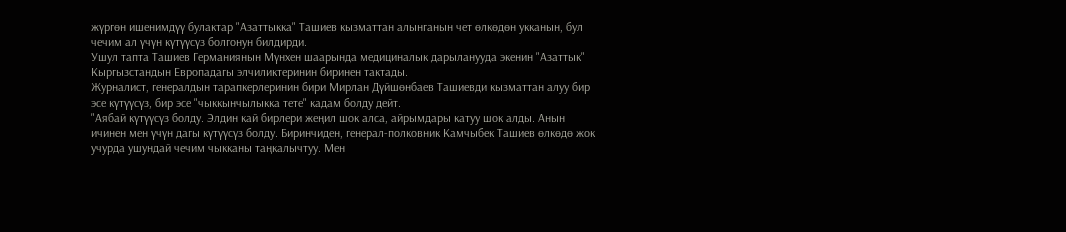жүргөн ишенимдүү булактар "Азаттыкка" Ташиев кызматтан алынганын чет өлкөдөн укканын, бул чечим ал үчүн күтүүсүз болгонун билдирди.
Ушул тапта Ташиев Германиянын Мүнхен шаарында медициналык дарыланууда экенин "Азаттык" Кыргызстандын Европадагы элчиликтеринин биринен тактады.
Журналист, генералдын тарапкерлеринин бири Мирлан Дүйшөнбаев Ташиевди кызматтан алуу бир эсе күтүүсүз, бир эсе "чыккынчылыкка тете" кадам болду дейт.
"Аябай күтүүсүз болду. Элдин кай бирлери жеңил шок алса, айрымдары катуу шок алды. Анын ичинен мен үчүн дагы күтүүсүз болду. Биринчиден, генерал-полковник Камчыбек Ташиев өлкөдө жок учурда ушундай чечим чыкканы таңкалычтуу. Мен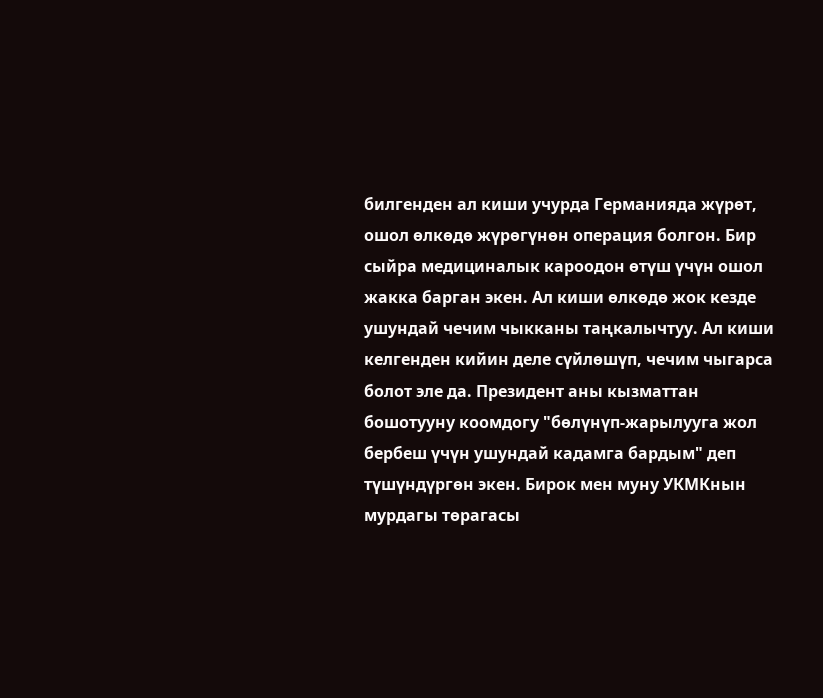билгенден ал киши учурда Германияда жүрөт, ошол өлкөдө жүрөгүнөн операция болгон. Бир сыйра медициналык кароодон өтүш үчүн ошол жакка барган экен. Ал киши өлкөдө жок кезде ушундай чечим чыкканы таңкалычтуу. Ал киши келгенден кийин деле сүйлөшүп, чечим чыгарса болот эле да. Президент аны кызматтан бошотууну коомдогу "бөлүнүп-жарылууга жол бербеш үчүн ушундай кадамга бардым" деп түшүндүргөн экен. Бирок мен муну УКМКнын мурдагы төрагасы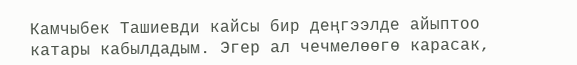Камчыбек Ташиевди кайсы бир деңгээлде айыптоо катары кабылдадым. Эгер ал чечмелөөгө карасак,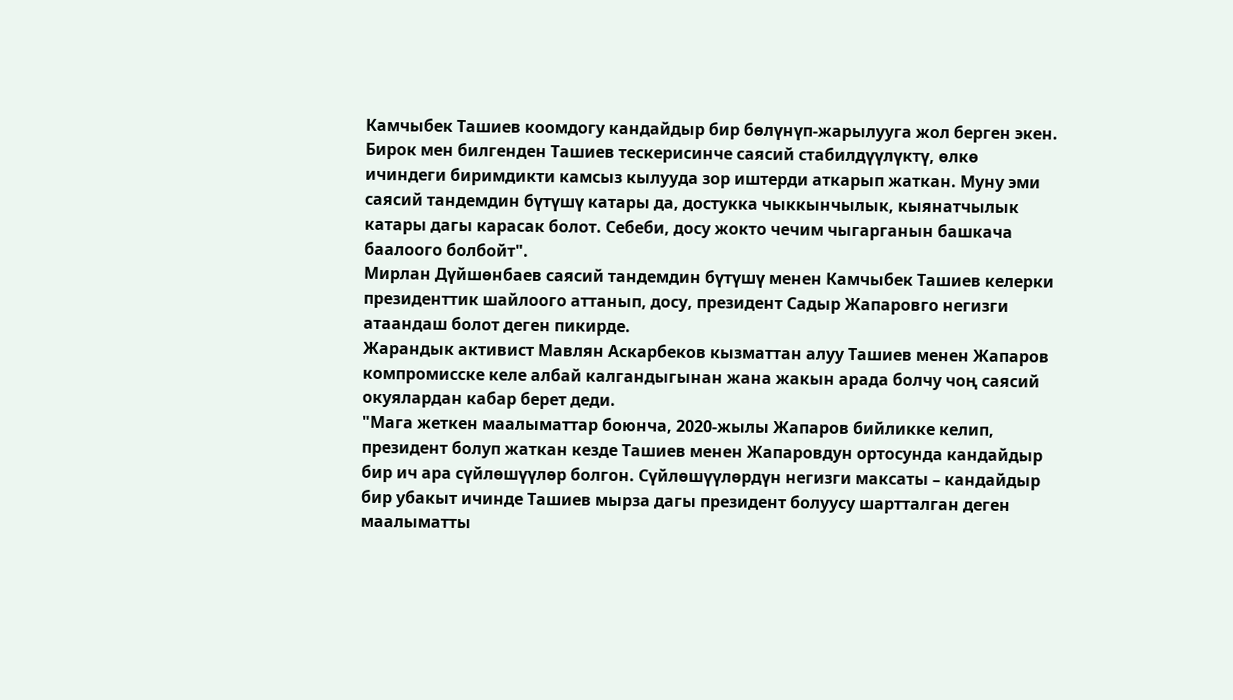Камчыбек Ташиев коомдогу кандайдыр бир бөлүнүп-жарылууга жол берген экен. Бирок мен билгенден Ташиев тескерисинче саясий стабилдүүлүктү, өлкө ичиндеги биримдикти камсыз кылууда зор иштерди аткарып жаткан. Муну эми саясий тандемдин бүтүшү катары да, достукка чыккынчылык, кыянатчылык катары дагы карасак болот. Себеби, досу жокто чечим чыгарганын башкача баалоого болбойт".
Мирлан Дүйшөнбаев саясий тандемдин бүтүшү менен Камчыбек Ташиев келерки президенттик шайлоого аттанып, досу, президент Садыр Жапаровго негизги атаандаш болот деген пикирде.
Жарандык активист Мавлян Аскарбеков кызматтан алуу Ташиев менен Жапаров компромисске келе албай калгандыгынан жана жакын арада болчу чоң саясий окуялардан кабар берет деди.
"Мага жеткен маалыматтар боюнча, 2020-жылы Жапаров бийликке келип, президент болуп жаткан кезде Ташиев менен Жапаровдун ортосунда кандайдыр бир ич ара сүйлөшүүлөр болгон. Сүйлөшүүлөрдүн негизги максаты – кандайдыр бир убакыт ичинде Ташиев мырза дагы президент болуусу шартталган деген маалыматты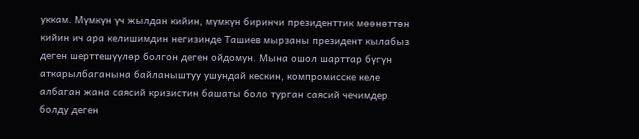уккам. Мүмкүн үч жылдан кийин, мүмкүн биринчи президенттик мөөнөттөн кийин ич ара келишимдин негизинде Ташиев мырзаны президент кылабыз деген шерттешүүлөр болгон деген ойдомун. Мына ошол шарттар бүгүн аткарылбаганына байланыштуу ушундай кескин, компромисске келе албаган жана саясий кризистин башаты боло турган саясий чечимдер болду деген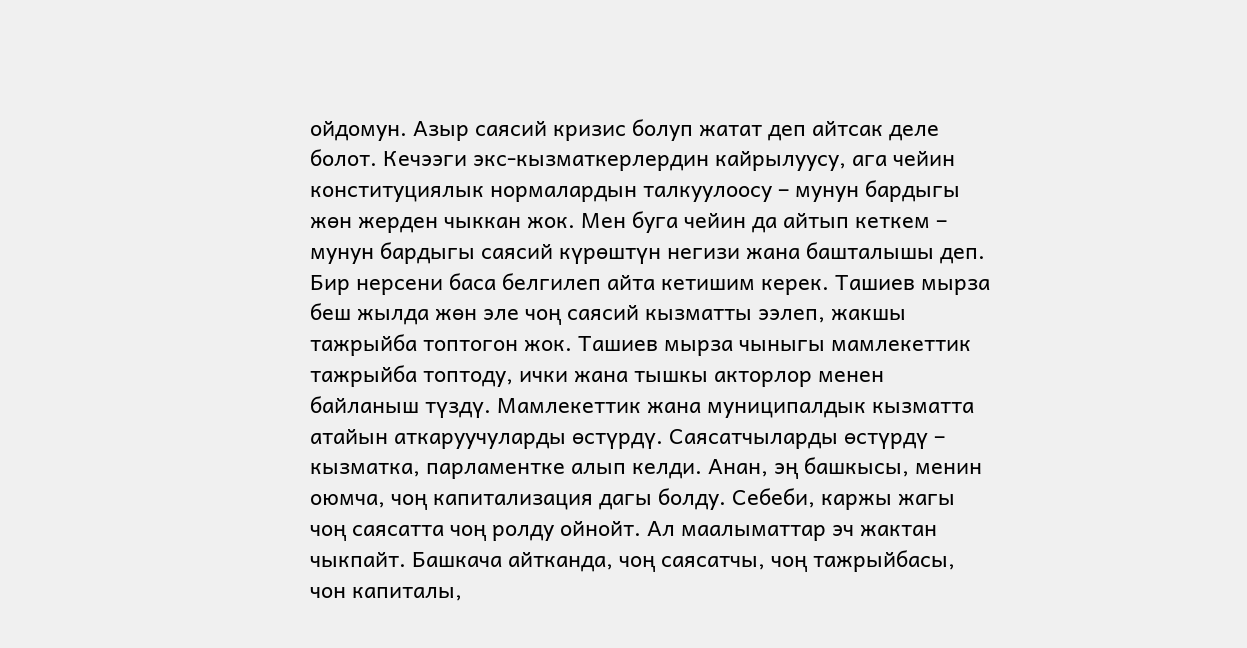ойдомун. Азыр саясий кризис болуп жатат деп айтсак деле болот. Кечээги экс-кызматкерлердин кайрылуусу, ага чейин конституциялык нормалардын талкуулоосу – мунун бардыгы жөн жерден чыккан жок. Мен буга чейин да айтып кеткем – мунун бардыгы саясий күрөштүн негизи жана башталышы деп. Бир нерсени баса белгилеп айта кетишим керек. Ташиев мырза беш жылда жөн эле чоң саясий кызматты ээлеп, жакшы тажрыйба топтогон жок. Ташиев мырза чыныгы мамлекеттик тажрыйба топтоду, ички жана тышкы акторлор менен байланыш түздү. Мамлекеттик жана муниципалдык кызматта атайын аткаруучуларды өстүрдү. Саясатчыларды өстүрдү – кызматка, парламентке алып келди. Анан, эң башкысы, менин оюмча, чоң капитализация дагы болду. Себеби, каржы жагы чоң саясатта чоң ролду ойнойт. Ал маалыматтар эч жактан чыкпайт. Башкача айтканда, чоң саясатчы, чоң тажрыйбасы, чон капиталы,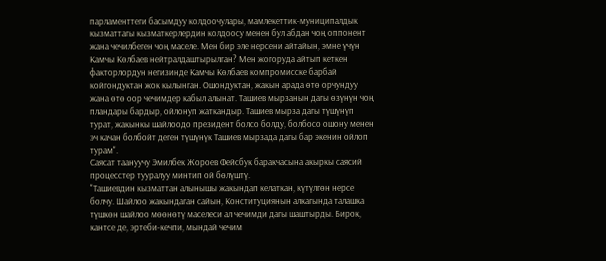парламенттеги басымдуу колдоочулары, мамлекеттик-муниципалдык кызматтагы кызматкерлердин колдоосу менен бул абдан чоң оппонент жана чечилбеген чоң маселе. Мен бир эле нерсени айтайын, эмне үчүн Камчы Көлбаев нейтралдаштырылган? Мен жогоруда айтып кеткен факторлордун негизинде Камчы Көлбаев компромисске барбай койгондуктан жок кылынган. Ошондуктан, жакын арада өтө орчундуу жана өтө оор чечимдер кабыл алынат. Ташиев мырзанын дагы өзүнүн чоң пландары бардыр, ойлонуп жаткандыр. Ташиев мырза дагы түшүнүп турат, жакынкы шайлоодо президент болсо болду, болбосо ошону менен эч качан болбойт деген түшүнүк Ташиев мырзада дагы бар экенин ойлоп турам".
Саясат таануучу Эмилбек Жороев Фейсбук баракчасына акыркы саясий процесстер тууралуу минтип ой бөлүштү.
"Ташиевдин кызматтан алынышы жакындап келаткан, күтүлгөн нерсе болчу. Шайлоо жакындаган сайын, Конституциянын алкагында талашка түшкөн шайлоо мөөнөтү маселеси ал чечимди дагы шаштырды. Бирок, кантсе де, эртеби-кечпи, мындай чечим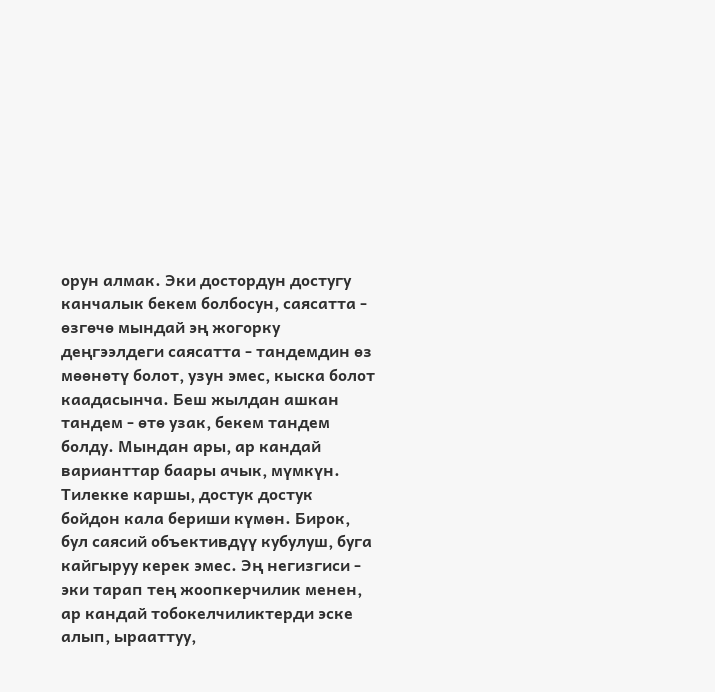орун алмак. Эки достордун достугу канчалык бекем болбосун, саясатта - өзгөчө мындай эң жогорку деңгээлдеги саясатта - тандемдин өз мөөнөтү болот, узун эмес, кыска болот каадасынча. Беш жылдан ашкан тандем - өтө узак, бекем тандем болду. Мындан ары, ар кандай варианттар баары ачык, мүмкүн. Тилекке каршы, достук достук бойдон кала бериши күмөн. Бирок, бул саясий объективдүү кубулуш, буга кайгыруу керек эмес. Эң негизгиси - эки тарап тең жоопкерчилик менен, ар кандай тобокелчиликтерди эске алып, ырааттуу,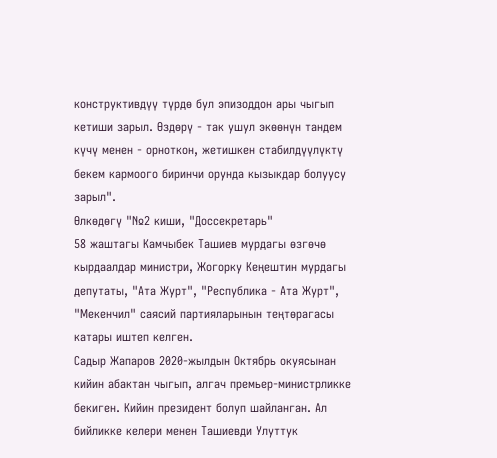конструктивдүү түрдө бул эпизоддон ары чыгып кетиши зарыл. Өздөрү - так ушул экөөнүн тандем күчү менен - орноткон, жетишкен стабилдүүлүктү бекем кармоого биринчи орунда кызыкдар болуусу зарыл".
Өлкөдөгү "№2 киши, "Доссекретарь"
58 жаштагы Камчыбек Ташиев мурдагы өзгөчө кырдаалдар министри, Жогорку Кеңештин мурдагы депутаты, "Ата Журт", "Республика - Ата Журт", "Мекенчил" саясий партияларынын теңтөрагасы катары иштеп келген.
Садыр Жапаров 2020-жылдын Октябрь окуясынан кийин абактан чыгып, алгач премьер-министрликке бекиген. Кийин президент болуп шайланган. Ал бийликке келери менен Ташиевди Улуттук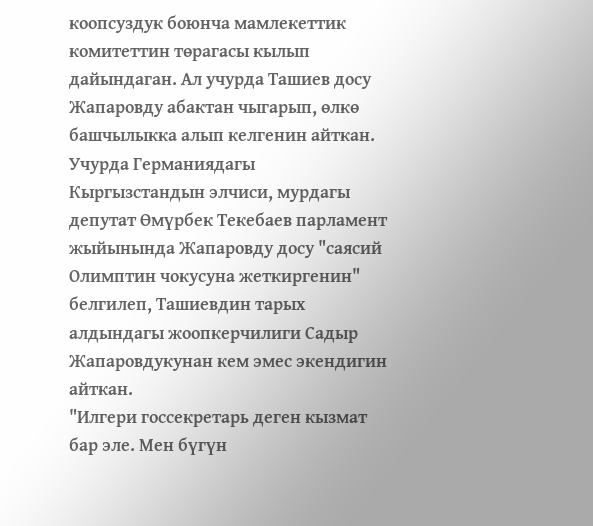коопсуздук боюнча мамлекеттик комитеттин төрагасы кылып дайындаган. Ал учурда Ташиев досу Жапаровду абактан чыгарып, өлкө башчылыкка алып келгенин айткан.
Учурда Германиядагы Кыргызстандын элчиси, мурдагы депутат Өмүрбек Текебаев парламент жыйынында Жапаровду досу "саясий Олимптин чокусуна жеткиргенин" белгилеп, Ташиевдин тарых алдындагы жоопкерчилиги Садыр Жапаровдукунан кем эмес экендигин айткан.
"Илгери госсекретарь деген кызмат бар эле. Мен бүгүн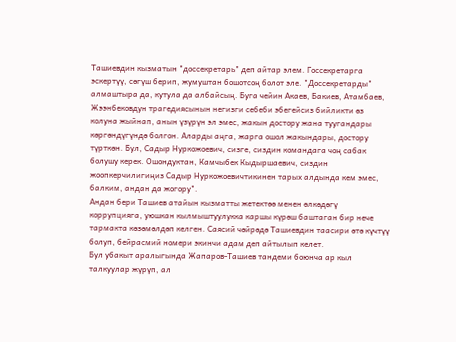Ташиевдин кызматын "доссекретарь" деп айтар элем. Госсекретарга эскертүү, сөгүш берип, жумуштан бошотсоң болот эле. "Доссекретарды" алмаштыра да, кутула да албайсың. Буга чейин Акаев, Бакиев, Атамбаев, Жээнбековдун трагедиясынын негизги себеби эбегейсиз бийликти өз колуна жыйнап, анын үзүрүн эл эмес, жакын достору жана туугандары көргөндүгүндө болгон. Аларды аңга, жарга ошол жакындары, достору түрткөн. Бул, Садыр Нуркожоевич, сизге, сиздин командага чоң сабак болушу керек. Ошондуктан, Камчыбек Кыдыршаевич, сиздин жоопкерчилигиңиз Садыр Нуркожоевичтикинен тарых алдында кем эмес, балким, андан да жогору".
Андан бери Ташиев атайын кызматты жетектөө менен өлкөдөгү коррупцияга, уюшкан кылмыштуулукка каршы күрөш баштаган бир нече тармакта көзөмөлдөп келген. Саясий чөйрөдө Ташиевдин таасири өтө күчтүү болуп, бейрасмий номери экинчи адам деп айтылып келет.
Бул убакыт аралыгында Жапаров-Ташиев тандеми боюнча ар кыл талкуулар жүрүп, ал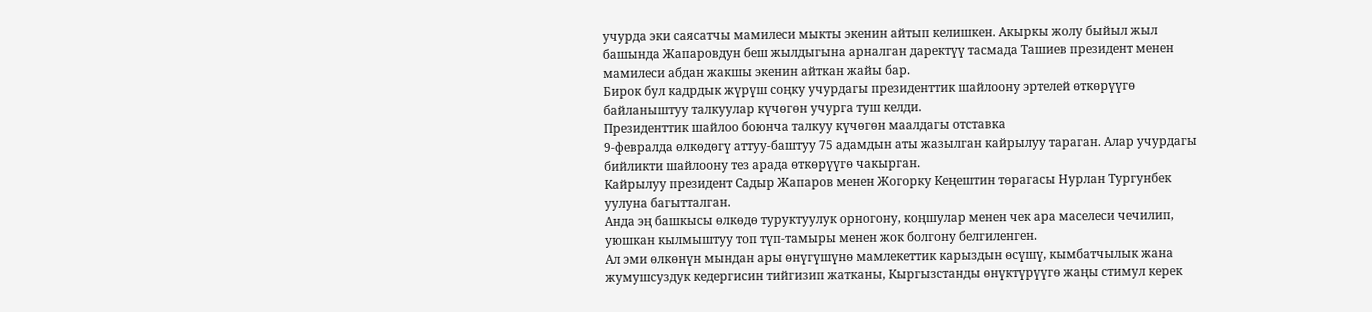учурда эки саясатчы мамилеси мыкты экенин айтып келишкен. Акыркы жолу быйыл жыл башында Жапаровдун беш жылдыгына арналган даректүү тасмада Ташиев президент менен мамилеси абдан жакшы экенин айткан жайы бар.
Бирок бул кадрдык жүрүш соңку учурдагы президенттик шайлоону эртелей өткөрүүгө байланыштуу талкуулар күчөгөн учурга туш келди.
Президенттик шайлоо боюнча талкуу күчөгөн маалдагы отставка
9-февралда өлкөдөгү аттуу-баштуу 75 адамдын аты жазылган кайрылуу тараган. Алар учурдагы бийликти шайлоону тез арада өткөрүүгө чакырган.
Кайрылуу президент Садыр Жапаров менен Жогорку Кеңештин төрагасы Нурлан Тургунбек уулуна багытталган.
Анда эң башкысы өлкөдө туруктуулук орногону, коңшулар менен чек ара маселеси чечилип, уюшкан кылмыштуу топ түп-тамыры менен жок болгону белгиленген.
Ал эми өлкөнүн мындан ары өнүгүшүнө мамлекеттик карыздын өсүшү, кымбатчылык жана жумушсуздук кедергисин тийгизип жатканы, Кыргызстанды өнүктүрүүгө жаңы стимул керек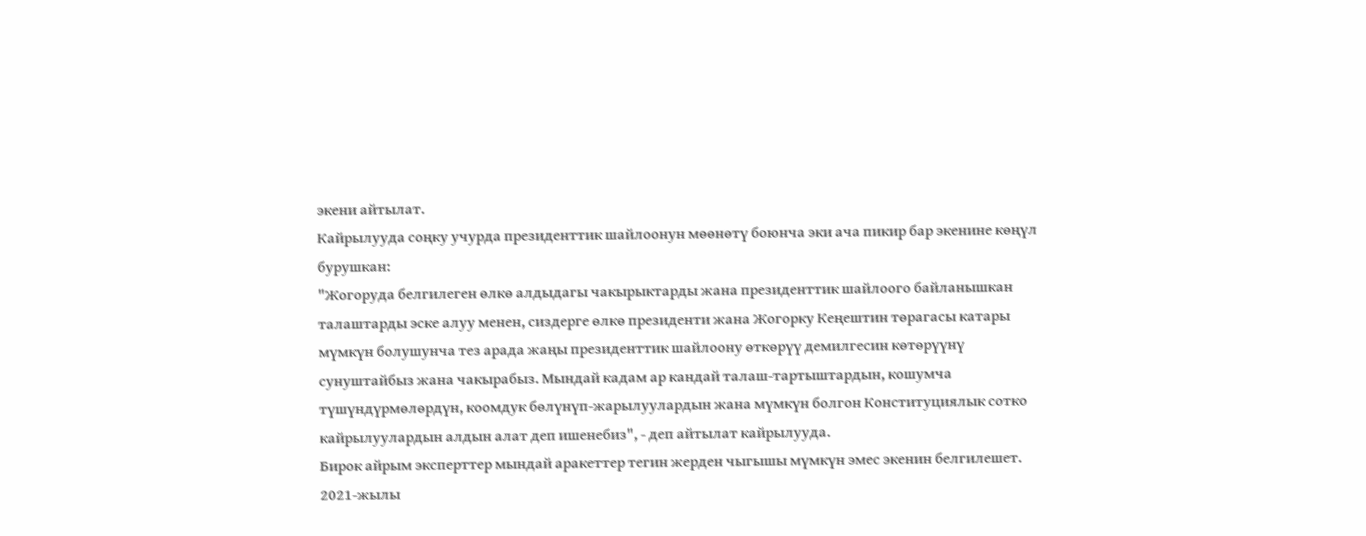экени айтылат.
Кайрылууда соңку учурда президенттик шайлоонун мөөнөтү боюнча эки ача пикир бар экенине көңүл бурушкан:
"Жогоруда белгилеген өлкө алдыдагы чакырыктарды жана президенттик шайлоого байланышкан талаштарды эске алуу менен, сиздерге өлкө президенти жана Жогорку Кеңештин төрагасы катары мүмкүн болушунча тез арада жаңы президенттик шайлоону өткөрүү демилгесин көтөрүүнү сунуштайбыз жана чакырабыз. Мындай кадам ар кандай талаш-тартыштардын, кошумча түшүндүрмөлөрдүн, коомдук бөлүнүп-жарылуулардын жана мүмкүн болгон Конституциялык сотко кайрылуулардын алдын алат деп ишенебиз", - деп айтылат кайрылууда.
Бирок айрым эксперттер мындай аракеттер тегин жерден чыгышы мүмкүн эмес экенин белгилешет.
2021-жылы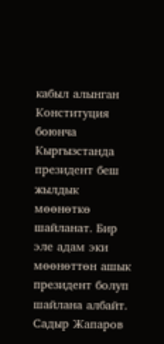кабыл алынган Конституция боюнча Кыргызстанда президент беш жылдык мөөнөткө шайланат. Бир эле адам эки мөөнөттөн ашык президент болуп шайлана албайт. Садыр Жапаров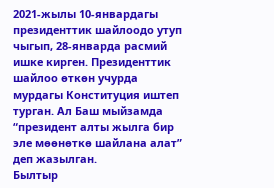2021-жылы 10-январдагы президенттик шайлоодо утуп чыгып, 28-январда расмий ишке кирген. Президенттик шайлоо өткөн учурда мурдагы Конституция иштеп турган. Ал Баш мыйзамда “президент алты жылга бир эле мөөнөткө шайлана алат” деп жазылган.
Былтыр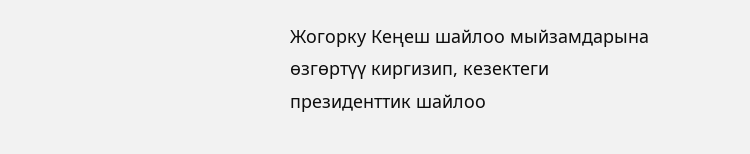Жогорку Кеңеш шайлоо мыйзамдарына өзгөртүү киргизип, кезектеги президенттик шайлоо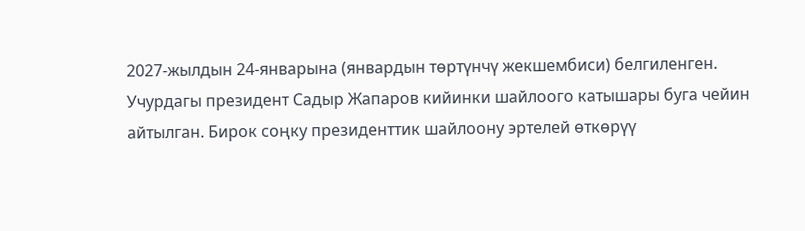2027‑жылдын 24‑январына (январдын төртүнчү жекшембиси) белгиленген. Учурдагы президент Садыр Жапаров кийинки шайлоого катышары буга чейин айтылган. Бирок соңку президенттик шайлоону эртелей өткөрүү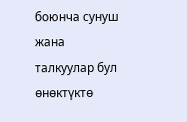боюнча сунуш жана талкуулар бул өнөктүктө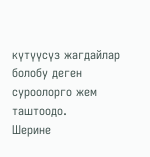күтүүсүз жагдайлар болобу деген суроолорго жем таштоодо.
Шерине